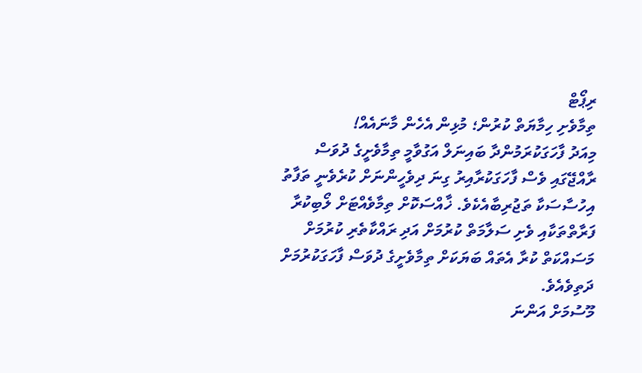ރިޕޯޓް
ތިމާވެށި ހިމާޔަތް ކުރުން؛ މުޅިން އެހެން މާނައެއް!
މިއަދު ފާހަގަކުރަމުންދާ ބައިނަލް އަގުވާމީ ތިމާވެށީގެ ދުވަސް ރާއްޖޭގައި ވެސް ފާހަގަކުރާއިރު ގިނަ ދިވެހީންނަށް ކުރެވެނީ ތަފާތު އިހުސާސަކާ ތަޖުރިބާއެކެވެ. ޚާއްސަކޮށް ތިމާވެއްޓަށް ލޯބިކުރާ ފަރާތްތަކާއި ވެށި ސަލާމަތް ކުރުމަށް އަދި ރައްކާތެރި ކުރުމަށް މަސައްކަތް ކުރާ އެތައް ބަޔަކަށް ތިމާވެށީގެ ދުވަސް ފާހަގަކުރުމަށް ދަތިވެއެވެ.
މޫސުމަށް އަންނަ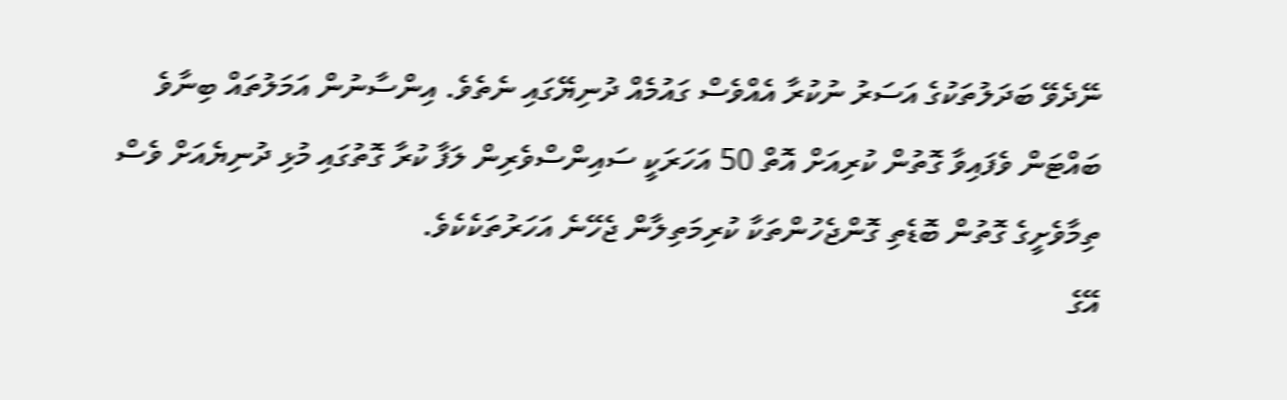ނޭދެވޭ ބަދަލުތަކުގެ އަސަރު ނުކުރާ އެއްވެސް ގައުމެއް ދުނިޔޭގައި ނެތެވެ. އިންސާނުން އަމަލުތައް ބިނާވެ ބައްޓަން ވެފައިވާ ގޮތުން ކުރިއަށް އޮތް 50 އަހަރަކީ ސައިންސްވެރިން ލަފާ ކުރާ ގޮތުގައި މުޅި ދުނިޔެއަށް ވެސް ތިމާވެށީގެ ގޮތުން ބޮޑެތި ގޮންޖެހުންތަކާ ކުރިމަތިލާން ޖެހޭނެ އަހަރުތަކެކެވެ.
އޭގެ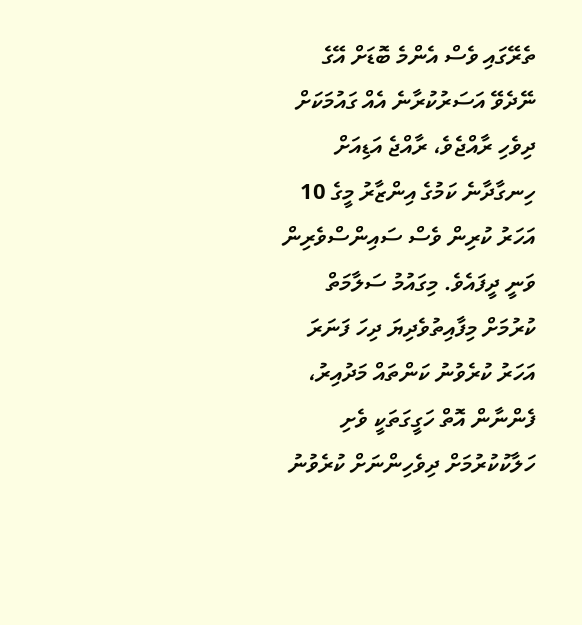ތެރޭގައި ވެސް އެންމެ ބޮޑަށް އޭގެ ނޭދެވޭ އަސަރުކުރާނެ އެއް ގައުމަކަށް ދިވެހި ރާއްޖެވެ، ރާއްޖެ އަޑިއަށް ހިނގާދާނެ ކަމުގެ އިންޒާރު މީގެ 10 އަހަރު ކުރިން ވެސް ސައިންސްވެރިން ވަނީ ދީފައެވެ. މިގައުމު ސަލާމަތް ކުރުމަށް މިފާއިތުވެދިޔަ ދިހަ ފަނަރަ އަހަރު ކުރެވުނު ކަންތައް މަދުއިރު، ފެންނާން އޮތް ހަގީގަތަކީ ވެށި ހަލާކުކުރުމަށް ދިވެހިންނަށް ކުރެވުނު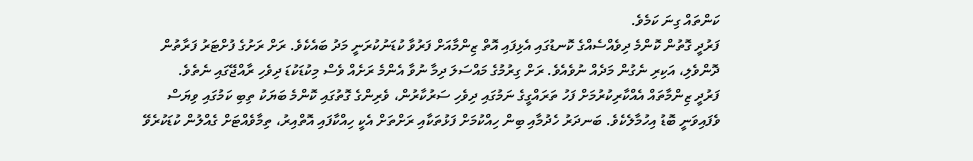ކަންތައް ގިނަ ކަމެވެ.
ފަރުދީ ގޮތުން ކޮންމެ ދިވެއްސެއްގެ ކޮނޑުގައި އެޅިފައި އޮތް ޒިންމާއަށް ފަރުވާ ކުޑަނުކުރަނީ މަދު ބައެކެވެ. ރަށް ރަށުގެ ފުށްޓަރު ފަރާތުން ދޮންވެލި، އަކިރި ނެގުން މަދެއް ނުވެއެވެ. ރަށް ގިރުމުގެ މައްސަލަ ދިމާ ނުވާ އެންމެ ރަށެއް ވެސް މިކުޑަކުޑަ ދިވެހި ރާއްޖޭގައި ނެތެވެ.
ފަރުދީ ޒިންމާތައް އެއްކާރިކުރުމަށް ފަހު ތަރައްގީގެ ނަމުގައި ދިވެހި ސަރުކާރުން، ވެރިންގެ ގޮތުގައި ކޮންމެ ބަޔަކު ތިބި ކަމުގައި ވިޔަސް ވެފައިވަނީ ބޮޑު އިހުމާލެކެވެ. ބަނދަރު ހެދުމާއި ބިން ހިއްކުމަށް ފަޅުތަކާއި ރަށްތަށް އެކީ ހިއްކާފައި އޮތްއިރު، ތިމާވެއްޓަށް ގެއްލުން ކުޑަކުރެވޭ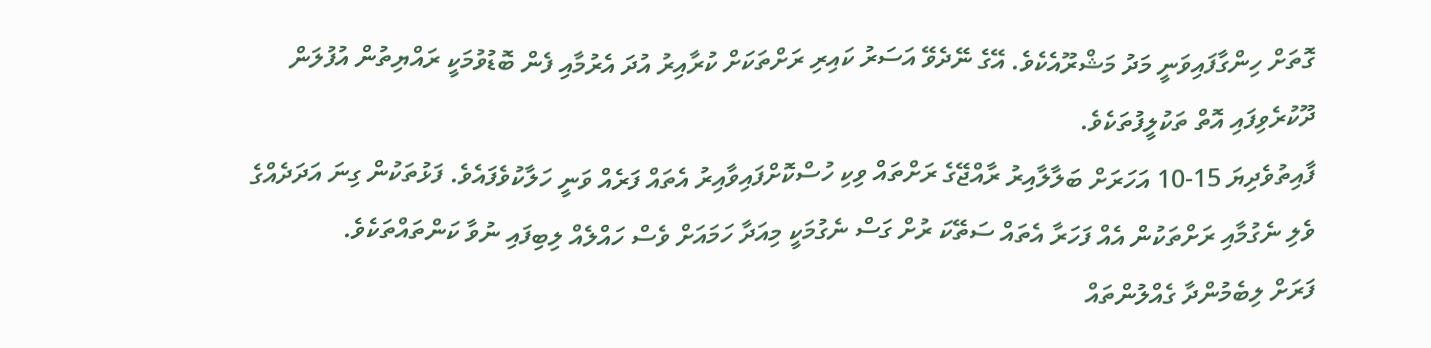ގޮތަށް ހިންގާފައިވަނީ މަދު މަޝްރޫއެކެވެ. އޭގެ ނޭދެވޭ އަސަރު ކައިރި ރަށްތަކަށް ކުރާއިރު އުދަ އެރުމާއި ފެން ބޮޑުވުމަކީ ރައްޔިތުން އުފުލަން ދޫކުރެވިފައި އޮތް ތަކުލީފުތަކެވެ.
ފާއިތުވެދިޔަ 15-10 އަހަރަށް ބަލާލާއިރު ރާއްޖޭގެ ރަށްތައް ވިކި ހުސްކޮށްފައިވާއިރު އެތައް ފަރެއް ވަނީ ހަލާކުވެފައެވެ. ފަޅުތަކުން ގިނަ އަދަދެއްގެ ވެލި ނެގުމާއި ރަށްތަކުން އެއް ފަހަރާ އެތައް ސަތޭކަ ރުށް ގަސް ނެގުމަކީ މިއަދާ ހަމައަށް ވެސް ހައްލެއް ލިބިފައި ނުވާ ކަންތައްތަކެވެ.
ފަރަށް ލިބެމުންދާ ގެއްލުންތައް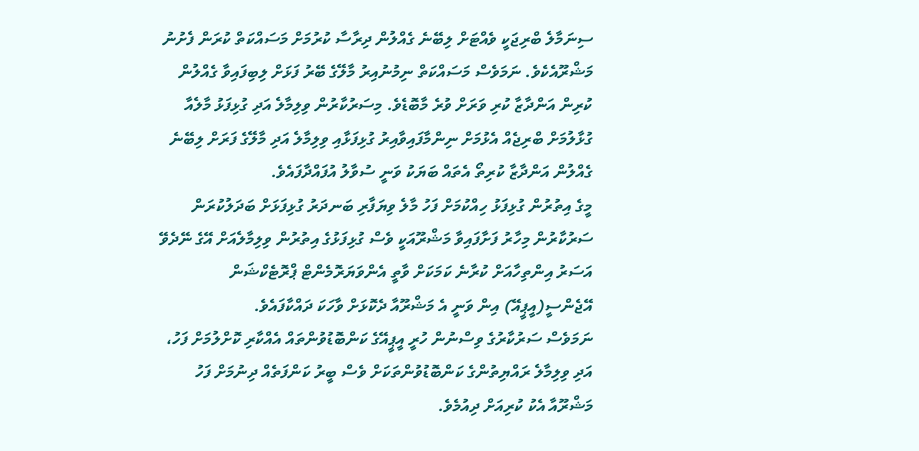ސިނަމާލެ ބްރިޖަކީ ވެއްޓަށް ލިބޭނެ ގެއްލުން ދިރާސާ ކުރުމަށް މަސައްކަތް ކުރަން ފެށުނު މަޝްރޫއެކެވެ. ނަމަވެސް މަސައްކަތް ނިމުނުއިރު މާލޭގެ ބޭރު ފަޅަށް ލިބިފައިވާ ގެއްލުން ކުރިން އަންދާޒާ ކުރި ވަރަށް ވުރެ މާބޮޑެވެ. މިސަރުކާރުން ވިލިމާލެ އަދި ގުޅިފަޅު މާލެއާ ގުޅާލުމަށް ބްރިޖެއް އެޅުމަށް ނިންމާފައިވާއިރު ގުޅިފަޅާއި ވިލިމާލެ އަދި މާލޭގެ ފަރަށް ލިބޭނެ ގެއްލުން އަންދާޒާ ކުރިތޯ އެތައް ބަޔަކު ވަނީ ސުވާލު އުފައްދާފައެވެ.
މީގެ އިތުރުން ގުޅިފަޅު ހިއްކުމަށް ފަހު މާލެ ވިޔަފާރި ބަނދަރު ގުޅިފަޅަށް ބަދަލުކުރަން ސަރުކާރުން މިހާރު ފަށާފައިވާ މަޝްރޫއަކީ ވެސް ގުޅިފަޅުގެ އިތުރުން ވިލިމާލެއަށް އޭގެ ނޭދެވޭ އަސަރު އިންތިހާއަށް ކުރާނެ ކަމަކަށް ވާތީ އެންވަޔަރޮމެންޓް ޕްރޮޓެކްޝަން އޭޖެންސީ(އީޕީއޭ) އިން ވަނީ އެ މަޝްރޫއާ ދެކޮޅަށް ވާހަކަ ދައްކާފައެވެ.
ނަމަވެސް ސަރުކާރުގެ ވިސްނުން ހުރީ އީޕީއޭގެ ކަންބޮޑުވުންތައް އެއްކާރި ކޮށްލުމަށް ފަހު، އަދި ވިލިމާލެ ރައްޔިތުންގެ ކަންބޮޑުވުންތަކަށް ވެސް ބީރު ކަންފަތެއް ދިނުމަށް ފަހު މަޝްރޫއާ އެކު ކުރިއަށް ދިއުމެވެ.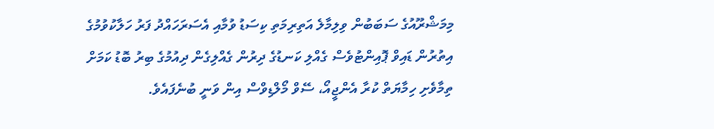މިމަޝްރޫއުގެ ސަބަބުން ވިލިމާލެ އަތިރިމަތި ކިސަޑު ވުމާއި އެސަރަހައްދު ފަރު ހަލާކުވުމުގެ އިތުރުން ޑައިވް ޕޮއިންޓުވެސް ގެއްލި ކަނޑުގެ ދިރުން ގެއްލިގެން ދިއުމުގެ ބިރު ބޮޑު ކަމަށް ތިމާވެށި ހިމާޔަތް ކުރާ އެންޖީއޯ، ސޭވް މޯލްޑިވްސް އިން ވަނީ ބުނެފައެވެ.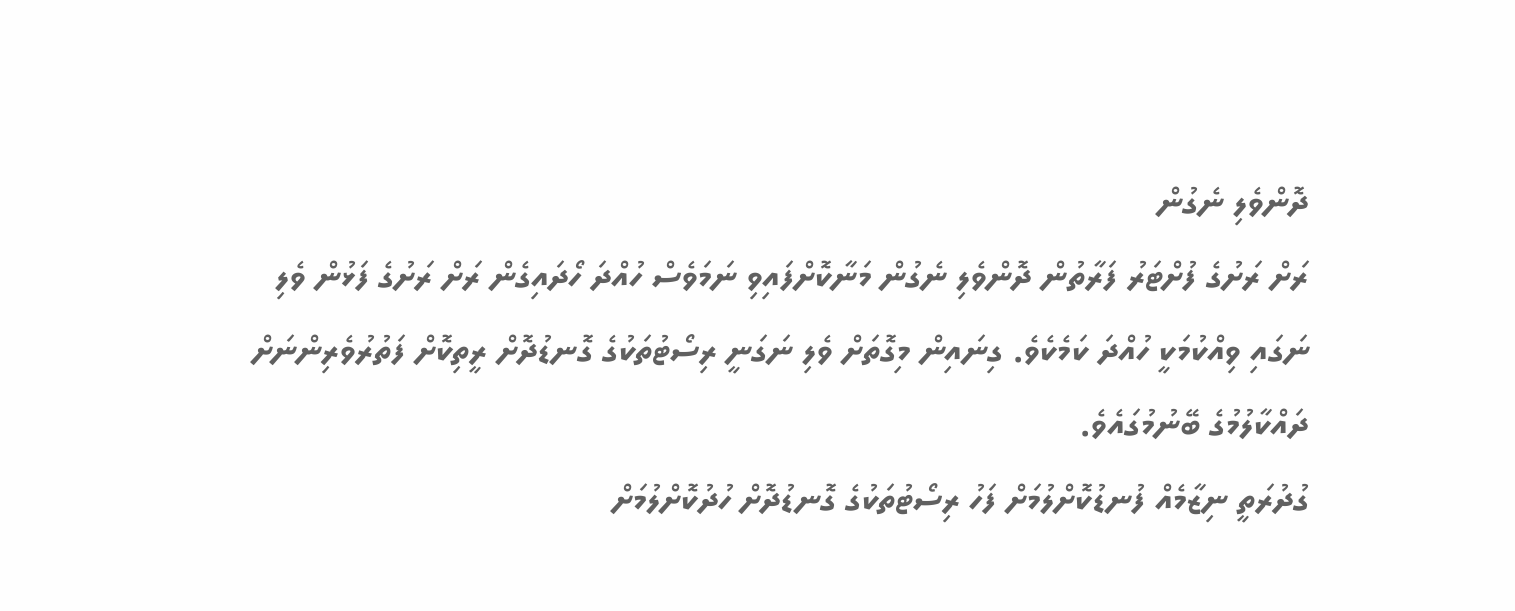ދޮންވެލި ނެގުން
ރަށް ރަށުގެ ފުށްޓަރު ފަރާތުން ދޮންވެލި ނެގުން މަނާކޮށްފައިވި ނަމަވެސް ހުއްދަ ހޯދައިގެން ރަށް ރަށުގެ ފަޅުން ވެލި ނަގައި ވިއްކުމަކީ ހުއްދަ ކަމެކެވެ. ގިނައިން މިގޮތަށް ވެލި ނަގަނީ ރިސޯޓުތަކުގެ ގޮނޑުދޮށް ރީތިކޮށް ފަތުރުވެރިންނަށް ދައްކާލުމުގެ ބޭނުމުގައެވެ.
ގުދުރަތީ ނިޒާމެއް ފުނޑުކޮށްލުމަށް ފަހު ރިސޯޓުތަކުގެ ގޮނޑުދޮށް ހުދުކޮށްލުމަށް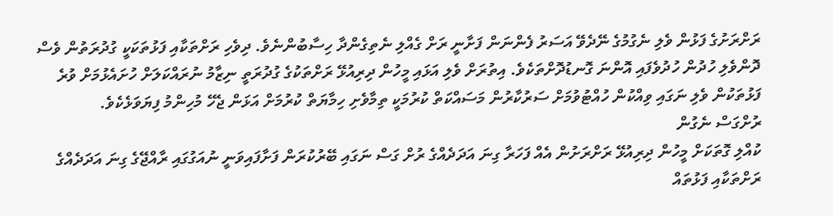ރަށްރަށުގެ ފަޅުން ވެލި ނެގުމުގެ ނޭދެވޭ އަސަރު ފެންނަން ފަށާނީ ރަށް ގެއްލި ނެތިގެންދާ ހިސާބުންނެވެ. ދިވެހި ރަށްތަކާއި ފަޅުތަކަކީ ގުދުރަތުން ވެސް ދޮންވެލި ހުދުން ހުދުވެފައި އޮންނަ ގޮނޑުދޮށްތަކެވެ. އިތުރަށް ވެލި އަޅައި މީހުން ދިރިއުޅޭ ރަށްތަކުގެ ގުދުރަތީ ނިޒާމު ނުރައްކަލަށް ހުށައެޅުމަށް ވުރެ ފަޅުތަކުން ވެލި ނަގައި ވިއްކުން ހުއްޓުވުމަށް ސަރުކާރުން މަސައްކަތް ކުރުމަކީ ތިމާވެށި ހިމާޔަތް ކުރުމަށް އަޅަން ޖެހޭ މުހިންމު ފިޔަވަޅެކެވެ.
ރުށްގަސް ނެގުން
ކުއްލި ގޮތަކަށް މީހުން ދިރިއުޅޭ ރަށްރަށުން އެއް ފަހަރާ ގިނަ އަދަދެއްގެ ރުށް ގަސް ނަގައި ބޭރުކުރަން ފަށާފައިވަނީ ނުއަގުގައި ރާއްޖޭގެ ގިނަ އަދަދެއްގެ ރަށްތަކާއި ފަޅުތައް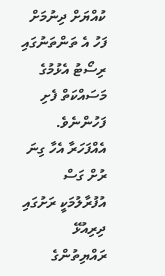ކުއްޔަށް ދިނުމަށް ފަހު އެ ތަންތަނުގައި ރިސޯޓު އެޅުމުގެ މަސައްކަތް ފެށި ފަހުންނެވެ.
އެއްފަހަރާ އެހާ ގިނަ ރުށް ގަސް އުފުރާލުމަކީ ރަށުގައި ދިރިއުޅޭ ރައްޔިތުންގެ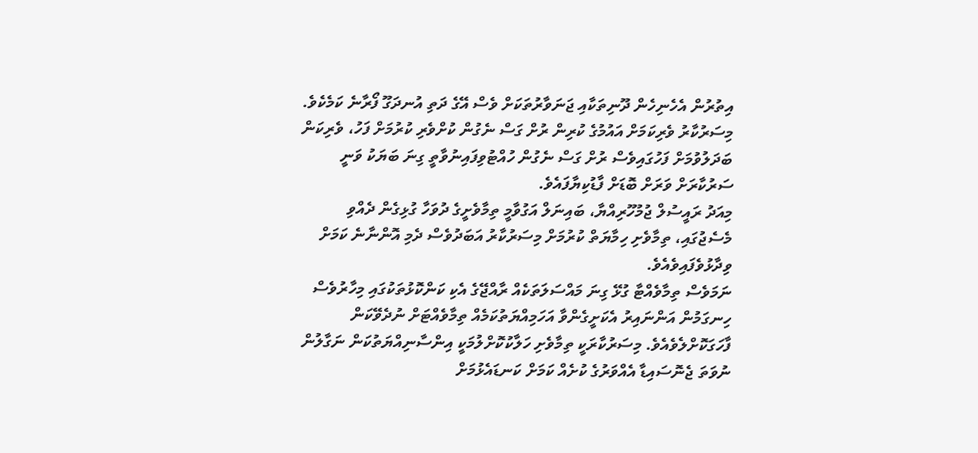އިތުރުން އެހެނިހެން ދޫނިތަކާއި ޖަނަވާރުތަކަށް ވެސް އޭގެ ދަތި އުނދަގޫ ފޯރާނެ ކަމެކެވެ.
މިސަރުކާރު ވެރިކަމަށް އައުމުގެ ކުރިން ރުށް ގަސް ނެގުން ކުށްވެރި ކުރުމަށް ފަހު، ވެރިކަން ބަދަލުވުމަށް ފަހުގައިވެސް ރުށް ގަސް ނެގުން ހުއްޓުވިފައިނުވާތީ ގިނަ ބަޔަކު ވަނީ ސަރުކާރަށް ވަރަށް ބޮޑަށް ފާޑުކިޔާފައެވެ.
މިއަދު ރައީސުލް ޖުމުހޫރިއްޔާ، ބައިނަލް އަގުވާމީ ތިމާވެށީގެ ދުވަހާ ގުޅިގެން ދެއްވި މެސެޖުގައި، ތިމާވެށި ހިމާޔަތް ކުރުމަށް މިސަރުކާރު އަބަދުވެސް ދެމި އޮންނާނެ ކަމަށް ވިދާޅުވެފައިވެއެވެ.
ނަމަވެސް ތިމާވެއްޓާ ގުޅޭ ގިނަ މައްސަލަތަކެއް ރާއްޖޭގެ އެކި ކަންކޮޅުތަކުގައި މިހާރުވެސް ހިނގަމުން އަންނައިރު އެކަށީގެންވާ އަހަމިއްޔަތުކަމެއް ތިމާވެއްޓަށް ނުދެވޭކަން ފާހަގަކޮށްލެވެއެވެ. މިސަރުކާރަކީ ތިމާވެށި ހަލާކުކޮށްލުމަކީ އިންސާނިއްޔަތުކަން ނަގާލުން ނުވަތަ ޖެނޮސައިޑާ އެއްވަރުގެ ކުށެއް ކަމަށް ކަނޑައެޅުމަށް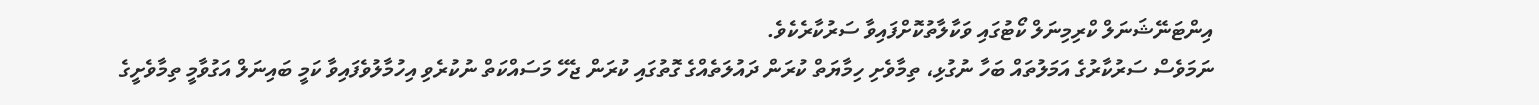އިންޓަނޭޝަނަލް ކްރިމިނަލް ކޯޓުގައި ވަކާލާތުކޮށްފައިވާ ސަރުކާރެކެވެ.
ނަމަވެސް ސަރުކާރުގެ އަމަލުތައް ބަހާ ނުގުޅި، ތިމާވެށި ހިމާޔަތް ކުރަން ދައުލަތެއްގެ ގޮތުގައި ކުރަން ޖެހޭ މަސައްކަތް ނުކުރެވި އިހުމާލުވެފައިވާ ކަމީ ބައިނަލް އަގުވާމީ ތިމާވެށީގެ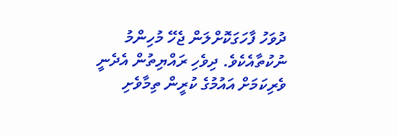ދުވަހު ފާހަގަކޮށްލަން ޖެހޭ މުހިންމު ނުކުތާއެކެވެ. ދިވެހި ރައްޔިތުން އެދެނީ ވެރިކަމަށް އައުމުގެ ކުރީން ތިމާވެށި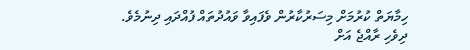ހިމާޔަތް ކުރުމަށް މިސަރުކާރުން ވެފައިވާ ވައުދުތައް ފުއްދައި ދިނުމެވެ.
ދިވެހި ރާއްޖެ އަށް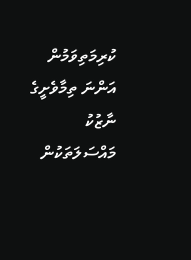ކުރިމަތިވަމުން އަންނަ ތިމާވެށީގެ ނާޒުކު މައްސަލަތަކުން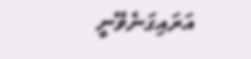އަރައިގަނެވޭނީ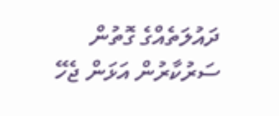ދައުލަތެއްގެ ގޮތުން ސަރުކާރުން އަޅަން ޖެހޭ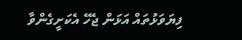ފިޔަވަޅުތައް އަޅަން ޖެހޭ އެކަށީގެންވާ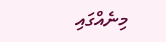މިނެއްގައި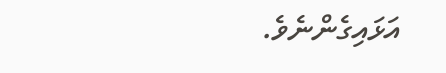އަޅައިގެންނެވެ.